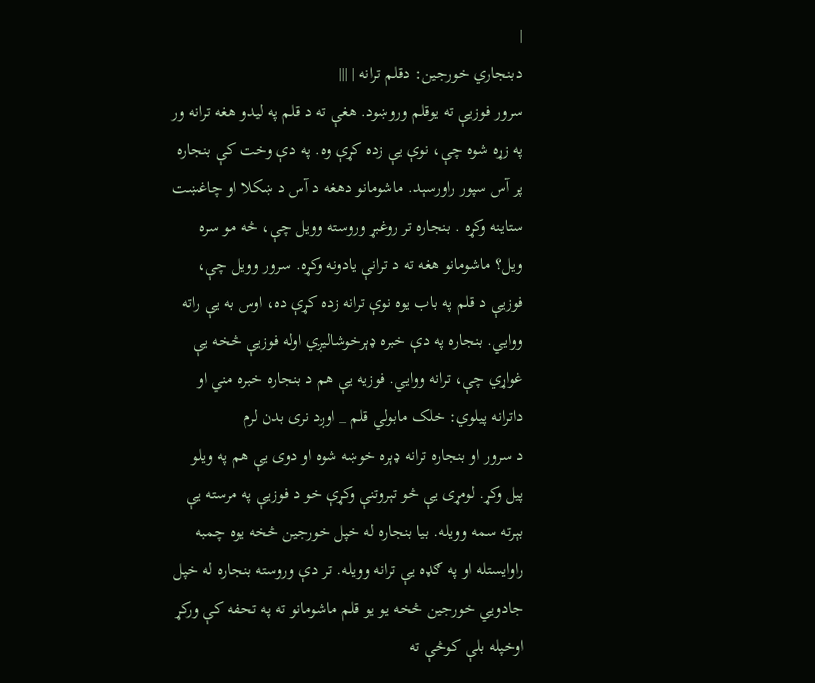|
دبنجاري خورجين: دقلم ترانه | |||
سرور فوزيې ته يوقلم وروښود. هغې ته د قلم په ليدو هغه ترانه ور په زړه شوه چې، نوې يې زده کړې وه. په دې وخت کې بنجاره پر آس سپور راورسېد. ماشومانو دهغه د آس د ښکلا او چاغښت ستاينه وکړه . بنجاره تر روغبړ وروسته وويل چې، څه مو سره ويل؟ ماشومانو هغه ته د ترانې يادونه وکړه. سرور وويل چې، فوزيې د قلم په باب يوه نوې ترانه زده کړې ده، اوس به يې راته ووايي. بنجاره په دې خبره ډېرخوشاليږي اوله فوزيې څخه يې غواړي چې، ترانه ووايي. فوزيه يې هم د بنجاره خبره مني او داترانه پيلوي: خلک مابولي قلم _ اوږد نری بدن لرم
د سرور او بنجاره ترانه ډېره خوښه شوه او دوی يې هم په ويلو پيل وکړ. لومړی يې څو تېروتنې وکړې خو د فوزيې په مرسته يې بېرته سمه وويله. بيا بنجاره له خپل خورجين څخه يوه چمبه راوايستله او په ګډه يې ترانه وويله. تر دې وروسته بنجاره له خپل جادويي خورجين څخه يو يو قلم ماشومانو ته په تحفه کې ورکړ اوخپله بلې کوڅې ته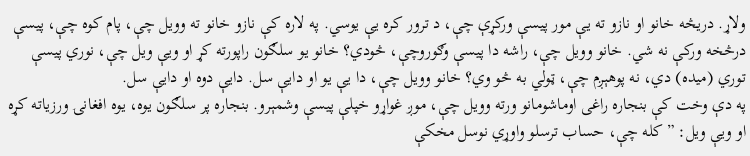ولاړ. دريڅه خانو او نازو ته يې مور پيسې ورکړې چې، د ترور کره يې يوسي. په لاره کې نازو خانو ته وويل چې، پام کوه چې، پيسې درڅخه ورکې نه شي. خانو وويل چې، راشه دا پيسې وګوروچې، څودي؟ خانو يو سلګون راپورته کړ او ويې ويل چې، نوري پيسې توري (ميده) دي، نه پوهېږم چې، ټولي به څو وي؟ خانو وويل چې، دا يې يو او دايې سل. دايې دوه او دايې سل.
په دې وخت کې بنجاره راغی اوماشومانو ورته وويل چې، موږ غواړو خپلې پيسې وشمېرو. بنجاره پر سلګون يوه، يوه افغانۍ ورزياته کړه او ويې ويل: ”کله چې، حساب ترسلو واوړي نوسل مخکې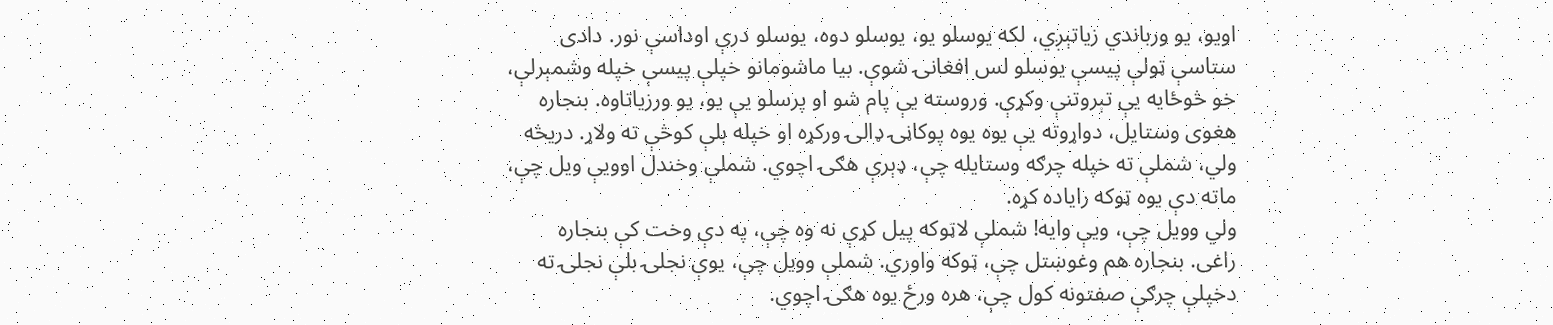اويو، يو ورباندي زياتېږي، لکه يوسلو يو، يوسلو دوه، يوسلو درې اوداسې نور. دادی ستاسې ټولې پيسې يوسلو لس افغانۍ شوې. بيا ماشومانو خپلې پيسې خپله وشمېرلې، خو څوځايه يې تېروتنې وکړې. وروسته يې پام شو او پرسلو يې يو، يو ورزياتاوه. بنجاره هغوی وستايل، دواړوته يې يوه يوه پوکاڼۍ ډالۍ ورکړه او خپله بلې کوڅې ته ولاړ. دريڅه ولي، شملې ته خپله چرګه وستايله چې، ډېرې هګۍ اچوي. شملې وخندل اوويې ويل چې، ماته دې يوه ټوکه راياده کړه.
ولي وويل چې، ويې وايه! شملې لاټوکه پيل کړې نه وه چې، په دې وخت کې بنجاره راغی. بنجاره هم وغوښتل چې، ټوکه واوري. شملې وويل چې، يوې نجلۍ بلې نجلۍ ته دخپلې چرګې صفتونه کول چې، هره ورځ يوه هګۍ اچوي.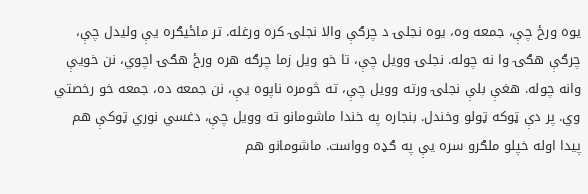يوه ورځ چې، جمعه وه، يوه نجلۍ د چرګې والا نجلۍ کره ورغله. تر ماځيګره يې وليدل چې، چرګې هګۍ وا نه چوله. نجلۍ وويل چې، تا خو ويل زما چرګه هره ورځ هګۍ اچوي، نن خويې وانه چوله. هغې بلې نجلۍ ورته وويل چې، ته څومره ناپوه يې، نن جمعه ده، جمعه خو رخصتي وي. پر دې ټوکه ټولو وخندل. بنجاره په خندا ماشومانو ته وويل چې، دغسي نوري ټوکې هم پيدا اوله خپلو ملګرو سره يې په ګډه وواست. ماشومانو هم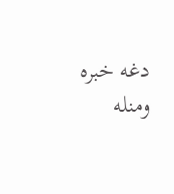دغه خبره ومنله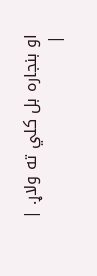او بنجاره بل کلي ته ولاړ. |
|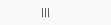|||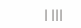| |||